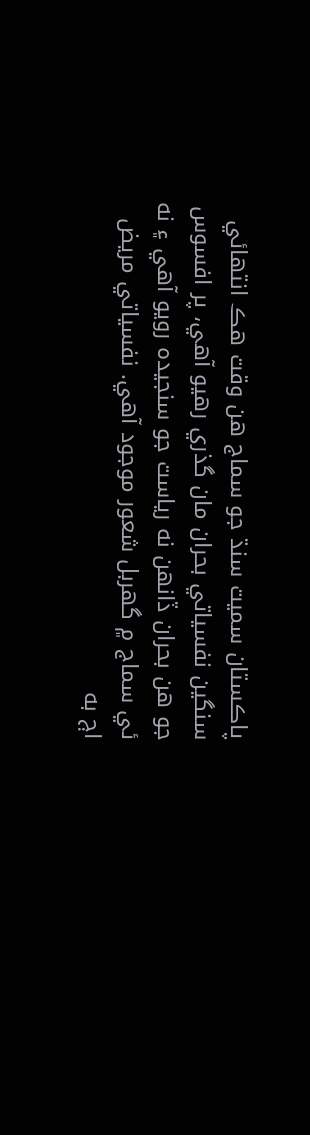پاڪستان سميت سنڌ جو سماج هن وقت هڪ انتهائي سنگين نفسياتي بحران مان گذري رهيو آهي، پر افسوس جو هن بحران ڏانهن نه رياست جو سنجيده رويو آهي ۽ نه ئي سماج ۾ گهربل شعور موجود آهي. نفسياتي مريض اڄ به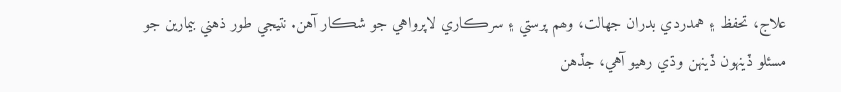علاج، تحفظ ۽ همدردي بدران جهالت، وھم پرستي ۽ سرڪاري لاپرواهي جو شڪار آهن. نتيجي طور ذهني بيمارين جو مسئلو ڏينهون ڏينهن وڌي رهيو آهي، جڏهن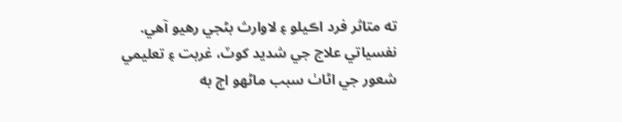ته متاثر فرد اڪيلو ۽ لاوارث بڻجي رهيو آهي. نفسياتي علاج جي شديد کوٽ، غربت ۽ تعليمي شعور جي اڻاٺ سبب ماڻهو اڄ به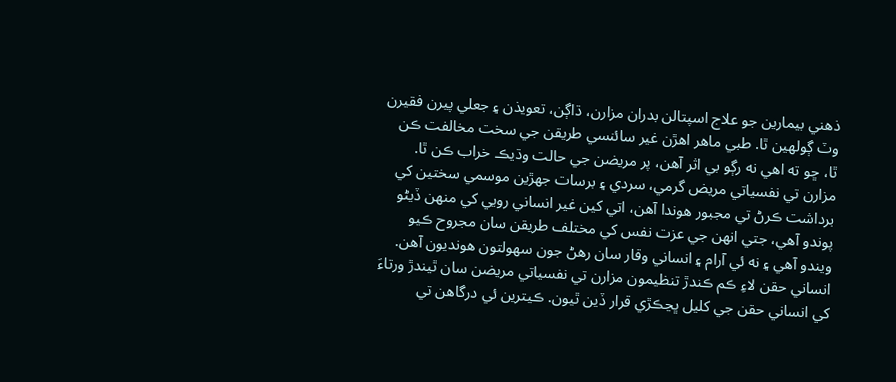ذهني بيمارين جو علاج اسپتالن بدران مزارن، ڌاڳن، تعويذن ۽ جعلي پيرن فقيرن وٽ ڳولهين ٿا. طبي ماهر اهڙن غير سائنسي طريقن جي سخت مخالفت ڪن ٿا، ڇو ته اهي نه رڳو بي اثر آهن، پر مريضن جي حالت وڌيڪ خراب ڪن ٿا. مزارن تي نفسياتي مريض گرمي، سردي ۽ برسات جهڙين موسمي سختين کي برداشت ڪرڻ تي مجبور هوندا آهن، اتي کين غير انساني رويي کي منهن ڏيڻو پوندو آهي، جتي انهن جي عزت نفس کي مختلف طريقن سان مجروح ڪيو ويندو آهي ۽ نه ئي آرام ۽ انساني وقار سان رهڻ جون سهولتون هونديون آهن. انساني حقن لاءِ ڪم ڪندڙ تنظيمون مزارن تي نفسياتي مريضن سان ٿيندڙ ورتاءَ کي انساني حقن جي کليل ڀڃڪڙي قرار ڏين ٿيون. ڪيترين ئي درگاهن تي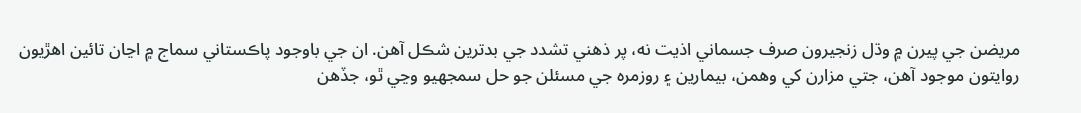مريضن جي پيرن ۾ وڌل زنجيرون صرف جسماني اذيت نه، پر ذهني تشدد جي بدترين شڪل آهن. ان جي باوجود پاڪستاني سماج ۾ اڃان تائين اهڙيون روايتون موجود آهن، جتي مزارن کي وھمن، بيمارين ۽ روزمره جي مسئلن جو حل سمجهيو وڃي ٿو، جڏهن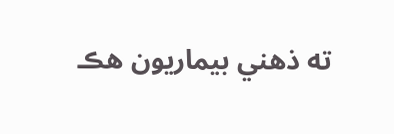ته ذهني بيماريون هڪ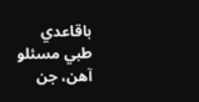باقاعدي طبي مسئلو آهن، جن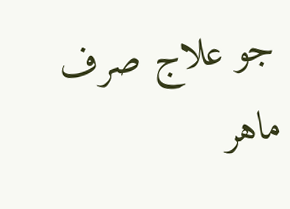جو علاج صرف ماهر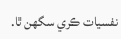نفسيات ڪري سگهن ٿا.